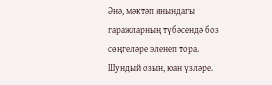Әнә, мәктәп янындагы гаражларның түбәсендә боз сөңгеләре эленеп тора. Шундый озын, юан үзләре.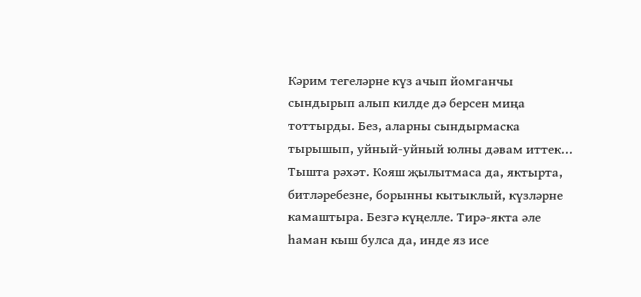Кәрим тегеләрне күз ачып йомганчы сындырып алып килде дә берсен миңа тоттырды. Без, аларны сындырмаска тырышып, уйный‑уйный юлны дәвам иттек...
Тышта рәхәт. Кояш җылытмаса да, яктырта, битләребезне, борынны кытыклый, күзләрне камаштыра. Безгә күңелле. Тирә‑якта әле һаман кыш булса да, инде яз исе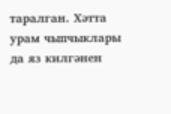таралган. Хәтта урам чыпчыклары да яз килгәнен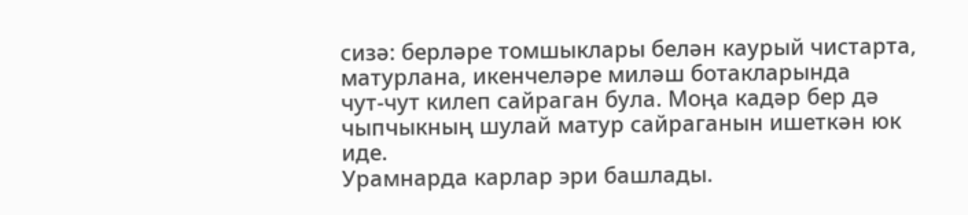сизә: берләре томшыклары белән каурый чистарта, матурлана, икенчеләре миләш ботакларында чут‑чут килеп сайраган була. Моңа кадәр бер дә чыпчыкның шулай матур сайраганын ишеткән юк иде.
Урамнарда карлар эри башлады.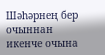Шәһәрнең бер очыннан икенче очына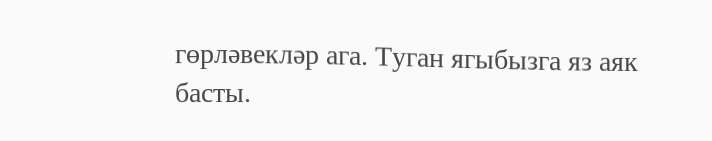гөрләвекләр ага. Туган ягыбызга яз аяк басты.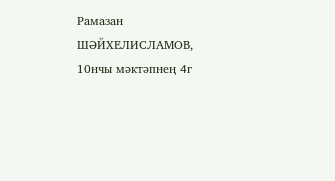Рамазан ШӘЙХЕЛИСЛАМОВ,
10нчы мәктәпнең 4г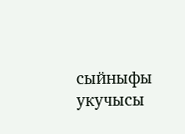сыйныфы укучысы